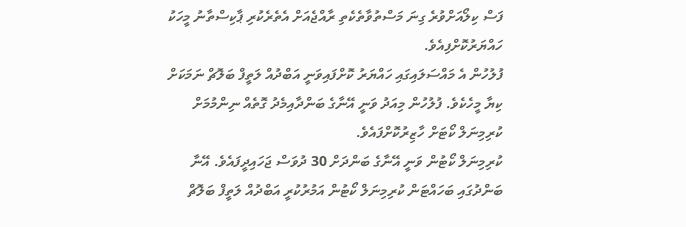ފަސް ކިލޯއަށްވުރެ ގިނަ މަސްތުވާތެކެތި ރާއްޖެއަށް އެތެރެކުރި ޕާކިސްތާނު މީހަކު ހައްޔަރުކޮށްފިއެވެ.
ފުލުހުން އެ މައްސަލައިގައި ހައްޔަރު ކޮށްފައިވަނީ އަބްދުއް ލަތީފް ބަލޮޗް ނަމަކަށް ކިޔާ މީހެކެވެ. ފުލުހުން މިއަދު ވަނީ އޭނާގެ ބަންދާއިމެދު ގޮތެއް ނިންމުމަށް ކުރިމިނަލް ކޯޓަށް ހާޒިރުކޮށްފައެވެ.
ކުރިމިނަލް ކޯޓުން ވަނީ އޭނާގެ ބަންދަށް 30 ދުވަސް ޖަހައިދީފައެވެ. އޭނާ ބަންދުގައި ބަހައްޓަން ކުރިމިނަލް ކޯޓުން އަމުރުކުރީ އަބްދުއް ލަތީފް ބަލޮޗް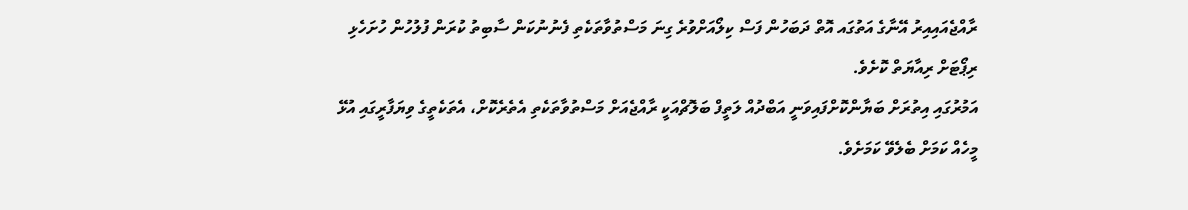ރާއްޖެއައިއިރު އޭނާގެ އަތުގައ އޮތް ދަބަހުން ފަސް ކިލޯއަށްވުރެ ގިނަ މަސްތުވާތަކެތި ފެނުނުކަން ސާބިތު ކުރަން ފުލުހުން ހުށަހެޅި ރިޕޯޓަށް ރިއާޔަތް ކޮށެވެ.
އަމުރުގައި އިތުރަށް ބަޔާންކޮށްފައިވަނީ އަބްދުއް ލަތީފް ބަލޮޗްއަކީ ރާއްޖެއަށް މަސްތުވާތަކެތި އެތެރެކޮށް، އެތަކެތީގެ ވިޔަފާރީގައި އުޅޭ މީހެއް ކަމަށް ބެލެވޭ ކަމަށެވެ.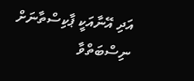އަދި އޭނާއަކީ ޕާކިސްތާނަށް ނިސްބަތްވާ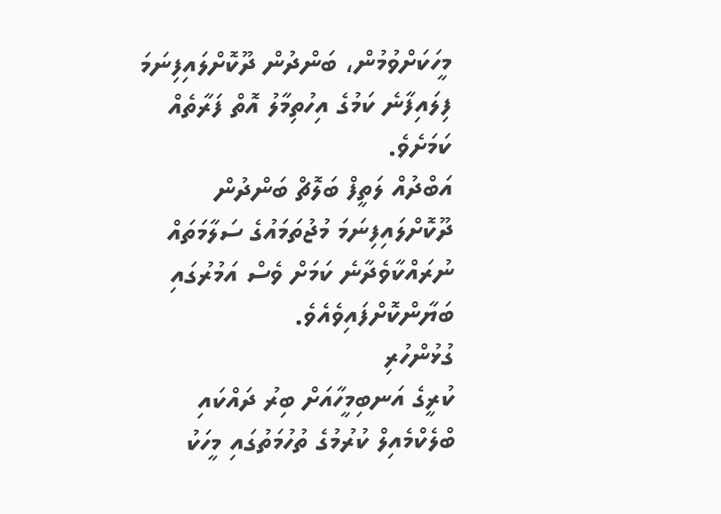މީހަކަށްވުމުން، ބަންދުން ދޫކޮށްލައިފިނަމަ ފިލައިފާނެ ކަމުގެ އިހުތިމާލު އޮތް ފަރާތެއް ކަމަށެވެ.
އަބްދުއް ލަތީފް ބަލޮޗް ބަންދުން ދޫކޮށްލައިފިނަމަ މުޖުތަމައުގެ ސަލާމަތައް ނުރައްކާވެދާނެ ކަމަށް ވެސް އަމުރުގައި ބަޔާންކޮށްފައިވެއެވެ.
ގުޅުންހުރި
ކުރީގެ އަނބިމީހާއަށް ބިރު ދައްކައި ބްލެކްމެއިލް ކުރުމުގެ ތުހުމަތުގައި މީހަކު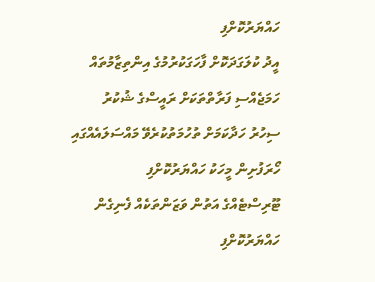ހައްޔަރުކޮށްފި
އީދު ކުލަގަދަކޮށް ފާހަގަކުރުމުގެ އިންތިޒާމުތައް ހަމަޖެއްސި ފަރާތްތަކަށް ރައީސްގެ ޝުކުރު
ސިހުރު ހަދާކަމަށް ތުހުމަތުކުރެވޭ މައްސަލައެއްގައި ހޯރަފުށިން މީހަކު ހައްޔަރުކޮށްފި
ޓޫރިސްޓެއްގެ އަތުން ވަޒަންތަކެއް ފެނިގެން ހައްޔަރުކޮށްފި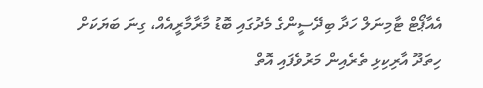އެއާޕޯޓް ޓާމިނަލް ހަދާ ބިދޭސީންގެ މެދުގައި ބޮޑު މާރާމާރީއެއް، ގިނަ ބަޔަކަށް
ހިތަދޫ އާރިކިޅި ތެރެއިން މަރުވެފައި އޮތް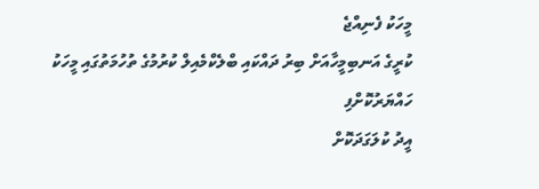މީހަކު ފެނިއްޖެ
ކުރީގެ އަނބިމީހާއަށް ބިރު ދައްކައި ބްލެކްމެއިލް ކުރުމުގެ ތުހުމަތުގައި މީހަކު ހައްޔަރުކޮށްފި
އީދު ކުލަގަދަކޮށް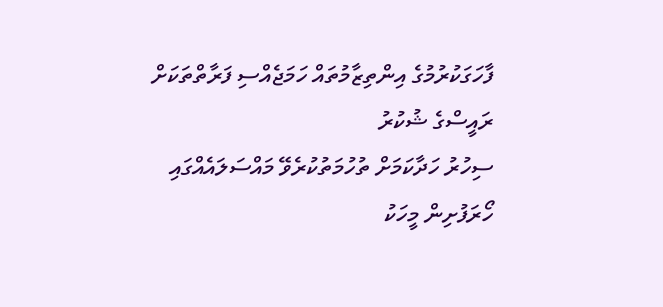ފާހަގަކުރުމުގެ އިންތިޒާމުތައް ހަމަޖެއްސި ފަރާތްތަކަށް ރައީސްގެ ޝުކުރު
ސިހުރު ހަދާކަމަށް ތުހުމަތުކުރެވޭ މައްސަލައެއްގައި ހޯރަފުށިން މީހަކު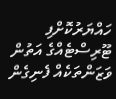ހައްޔަރުކޮށްފި
ޓޫރިސްޓެއްގެ އަތުން ވަޒަންތަކެއް ފެނިގެން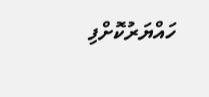ހައްޔަރުކޮށްފި